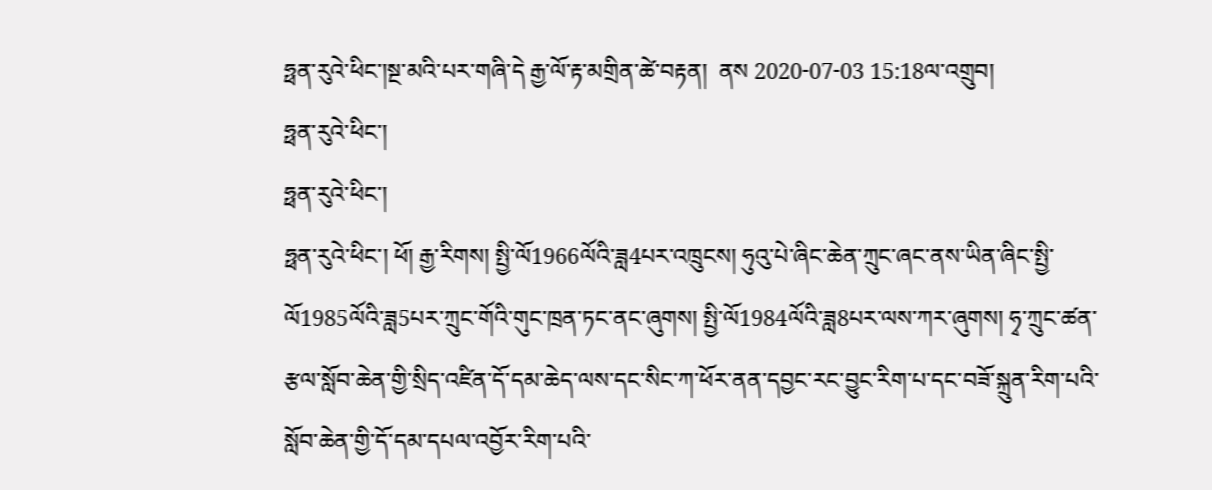ཧྥན་རུའེ་ཕིང་།སྔ་མའི་པར་གཞི་དེ རྒྱ་ལོ་རྟ་མགྲིན་ཚེ་བརྟན།  ནས 2020-07-03 15:18ལ་འགྲུབ།
ཧྥན་རུའེ་ཕིང་།
ཧྥན་རུའེ་ཕིང་།
ཧྥན་རུའེ་ཕིང་། ཕོ། རྒྱ་རིགས། སྤྱི་ལོ1966ལོའི་ཟླ4པར་འཁྲུངས། ཧུའུ་པེ་ཞིང་ཆེན་ཀྲུང་ཞང་ནས་ཡིན་ཞིང་སྤྱི་ལོ1985ལོའི་ཟླ5པར་ཀྲུང་གོའི་གུང་ཁྲན་ཏང་ནང་ཞུགས། སྤྱི་ལོ1984ལོའི་ཟླ8པར་ལས་ཀར་ཞུགས། ཧྭ་ཀྲུང་ཚན་རྩལ་སློབ་ཆེན་གྱི་སྲིད་འཛིན་དོ་དམ་ཆེད་ལས་དང་སིང་ཀ་ཕོར་ནན་དབྱང་རང་བྱུང་རིག་པ་དང་བཟོ་སྐྲུན་རིག་པའི་སློབ་ཆེན་གྱི་དོ་དམ་དཔལ་འབྱོར་རིག་པའི་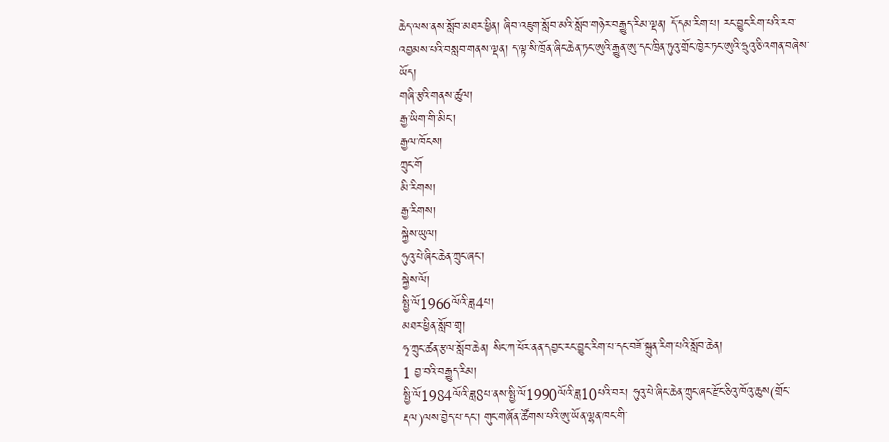ཆེད་ལས་ནས་སློབ་མཐར་ཕྱིན། ཞིབ་འཇུག་སློབ་མའི་སློབ་གཉེར་བརྒྱུད་རིམ་ལྡན། དོ་དམ་རིག་པ། རང་བྱུང་རིག་པའི་རབ་འབྱམས་པའི་བསླབ་གནས་ལྡན། ད་ལྟ་སི་ཁྲོན་ཞིང་ཆེན་ཏང་ཨུའི་རྒྱུན་ཨུ་དང་ཁྲིན་ཏུའུ་གྲོང་ཁྱེར་ཏང་ཨུའི་ཧྲུའུ་ཅི་འགན་བཞེས་ཡོད།
གཞི་རྩའི་གནས་ཚུལ།
རྒྱ་ཡིག་གི་མིང་།
རྒྱལ་ཁོངས།
ཀྲུང་གོ
མི་རིགས།
རྒྱ་རིགས།
སྐྱེས་ཡུལ།
ཧུའུ་པེ་ཞིང་ཆེན་ཀྲུང་ཞང་།
སྐྱེས་ལོ།
སྤྱི་ལོ1966ལོའི་ཟླ4པ།
མཐར་ཕྱིན་སློབ་གྲྭ།
ཧྭ་ཀྲུང་ཚན་རྩལ་སློབ་ཆེན། སིང་ཀ་ཕོར་ནན་དབྱང་རང་བྱུང་རིག་པ་དང་བཟོ་སྐྲུན་རིག་པའི་སློབ་ཆེན།
1 བྱ་བའི་བརྒྱུད་རིམ།
སྤྱི་ལོ1984ལོའི་ཟླ8པ་ནས་སྤྱི་ལོ1990ལོའི་ཟླ10པའི་བར། ཧུའུ་པེ་ཞིང་ཆེན་ཀྲུང་ཞང་རྫོང་ཅིའུ་ཁོའུ་ཆུས(གྲོང་རྡལ)ལས་བྱེད་པ་དང་། གུང་གཞོན་ཚོགས་པའི་ཨུ་ཡོན་ལྷན་ཁང་གི་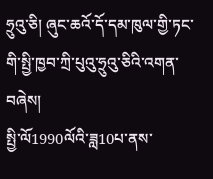ཧྲུའུ་ཅི། ཞུང་ཆའོ་དོ་དམ་ཁུལ་གྱི་ཏང་གི་སྤྱི་ཁྱབ་ཀྲི་པུའུ་ཧྲུའུ་ཅིའི་འགན་བཞེས།
སྤྱི་ལོ1990ལོའི་ཟླ10པ་ནས་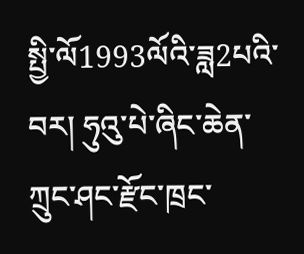སྤྱི་ལོ1993ལོའི་ཟླ2པའི་བར། ཧུའུ་པེ་ཞིང་ཆེན་ཀྲུང་ཤང་རྫོང་ཁྲང་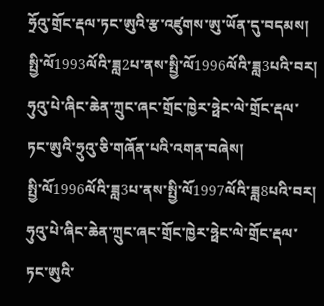ཧྲོའུ་གྲོང་རྡལ་ཏང་ཨུའི་རྩ་འཛུགས་ཨུ་ཡོན་དུ་བདམས།
སྤྱི་ལོ1993ལོའི་ཟླ2པ་ནས་སྤྱི་ལོ1996ལོའི་ཟླ3པའི་བར། ཧུའུ་པེ་ཞིང་ཆེན་ཀྲུང་ཞང་གྲོང་ཁྱེར་ཧྥེང་ལེ་གྲོང་རྡལ་ཏང་ཨུའི་ཧྲུའུ་ཅི་གཞོན་པའི་འགན་བཞེས།
སྤྱི་ལོ1996ལོའི་ཟླ3པ་ནས་སྤྱི་ལོ1997ལོའི་ཟླ8པའི་བར། ཧུའུ་པེ་ཞིང་ཆེན་ཀྲུང་ཞང་གྲོང་ཁྱེར་ཧྥེང་ལེ་གྲོང་རྡལ་ཏང་ཨུའི་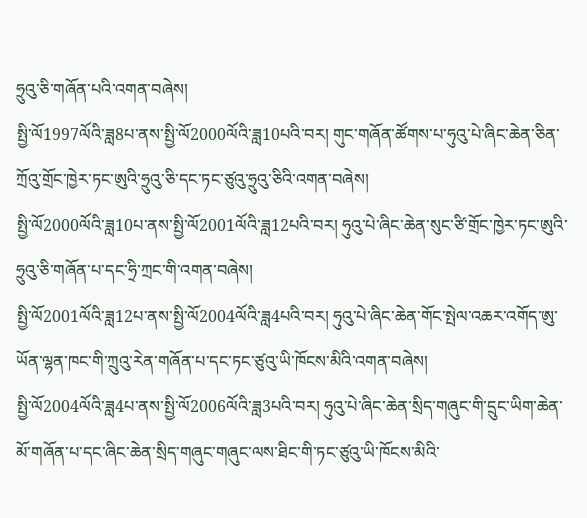ཧྲུའུ་ཅི་གཞོན་པའི་འགན་བཞེས།
སྤྱི་ལོ1997ལོའི་ཟླ8པ་ནས་སྤྱི་ལོ2000ལོའི་ཟླ10པའི་བར། གུང་གཞོན་ཚོགས་པ་ཧུའུ་པེ་ཞིང་ཆེན་ཅིན་ཀྲོའུ་གྲོང་ཁྱེར་ཏང་ཨུའི་ཧྲུའུ་ཅི་དང་ཏང་ཙུའུ་ཧྲུའུ་ཅིའི་འགན་བཞེས།
སྤྱི་ལོ2000ལོའི་ཟླ10པ་ནས་སྤྱི་ལོ2001ལོའི་ཟླ12པའི་བར། ཧུའུ་པེ་ཞིང་ཆེན་སུང་ཙི་གྲོང་ཁྱེར་ཏང་ཨུའི་ཧྲུའུ་ཅི་གཞོན་པ་དང་ཧྲི་ཀྲང་གི་འགན་བཞེས།
སྤྱི་ལོ2001ལོའི་ཟླ12པ་ནས་སྤྱི་ལོ2004ལོའི་ཟླ4པའི་བར། ཧུའུ་པེ་ཞིང་ཆེན་གོང་སྤེལ་འཆར་འགོད་ཨུ་ཡོན་ལྷན་ཁང་གི་ཀྲུའུ་རེན་གཞོན་པ་དང་ཏང་ཙུའུ་ཡི་ཁོངས་མིའི་འགན་བཞེས།
སྤྱི་ལོ2004ལོའི་ཟླ4པ་ནས་སྤྱི་ལོ2006ལོའི་ཟླ3པའི་བར། ཧུའུ་པེ་ཞིང་ཆེན་སྲིད་གཞུང་གི་དྲུང་ཡིག་ཆེན་མོ་གཞོན་པ་དང་ཞིང་ཆེན་སྲིད་གཞུང་གཞུང་ལས་ཐིང་གི་ཏང་ཙུའུ་ཡི་ཁོངས་མིའི་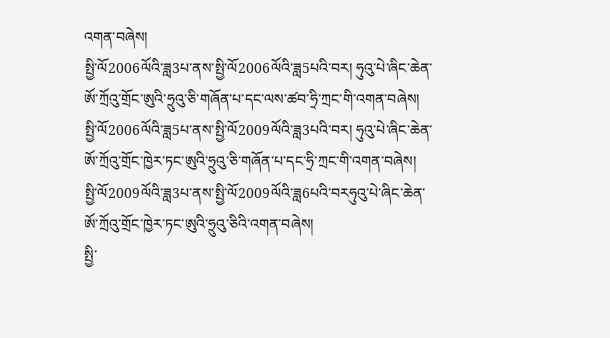འགན་བཞེས།
སྤྱི་ལོ2006ལོའི་ཟླ3པ་ནས་སྤྱི་ལོ2006ལོའི་ཟླ5པའི་བར། ཧུའུ་པེ་ཞིང་ཆེན་ཨོ་ཀྲོའུ་གྲོང་ཨུའི་ཧྲུའུ་ཅི་གཞོན་པ་དང་ལས་ཚབ་ཧྲི་ཀྲང་གི་འགན་བཞེས།
སྤྱི་ལོ2006ལོའི་ཟླ5པ་ནས་སྤྱི་ལོ2009ལོའི་ཟླ3པའི་བར། ཧུའུ་པེ་ཞིང་ཆེན་ཨོ་ཀྲོའུ་གྲོང་ཁྱེར་ཏང་ཨུའི་ཧྲུའུ་ཅི་གཞོན་པ་དང་ཧྲི་ཀྲང་གི་འགན་བཞེས།
སྤྱི་ལོ2009ལོའི་ཟླ3པ་ནས་སྤྱི་ལོ2009ལོའི་ཟླ6པའི་བརཧུའུ་པེ་ཞིང་ཆེན་ཨོ་ཀྲོའུ་གྲོང་ཁྱེར་ཏང་ཨུའི་ཧྲུའུ་ཅིའི་འགན་བཞེས།
སྤྱི་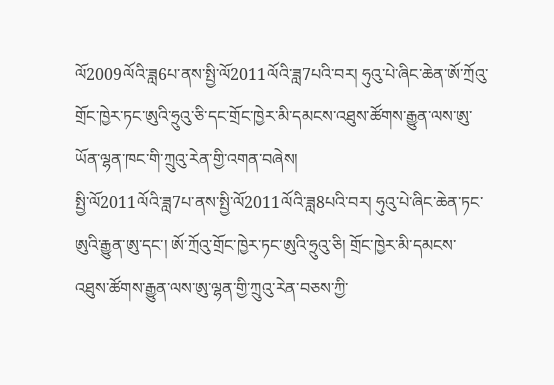ལོ2009ལོའི་ཟླ6པ་ནས་སྤྱི་ལོ2011ལོའི་ཟླ7པའི་བར། ཧུའུ་པེ་ཞིང་ཆེན་ཨོ་ཀྲོའུ་གྲོང་ཁྱེར་ཏང་ཨུའི་ཧྲུའུ་ཅི་དང་གྲོང་ཁྱེར་མི་དམངས་འཐུས་ཚོགས་རྒྱུན་ལས་ཨུ་ཡོན་ལྷན་ཁང་གི་ཀྲུའུ་རེན་གྱི་འགན་བཞེས།
སྤྱི་ལོ2011ལོའི་ཟླ7པ་ནས་སྤྱི་ལོ2011ལོའི་ཟླ8པའི་བར། ཧུའུ་པེ་ཞིང་ཆེན་ཏང་ཨུའི་རྒྱུན་ཨུ་དང་། ཨོ་ཀྲོའུ་གྲོང་ཁྱེར་ཏང་ཨུའི་ཧྲུའུ་ཅི། གྲོང་ཁྱེར་མི་དམངས་འཐུས་ཚོགས་རྒྱུན་ལས་ཨུ་ལྷན་གྱི་ཀྲུའུ་རེན་བཅས་ཀྱི་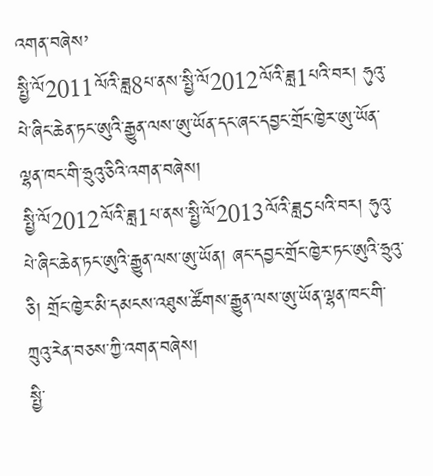འགན་བཞེས’
སྤྱི་ལོ2011ལོའི་ཟླ8པ་ནས་སྤྱི་ལོ2012ལོའི་ཟླ1པའི་བར། ཧུའུ་པེ་ཞིང་ཆེན་ཏང་ཨུའི་རྒྱུན་ལས་ཨུ་ཡོན་དང་ཞང་དབྱང་གྲོང་ཁྱེར་ཨུ་ཡོན་ལྷན་ཁང་གི་ཧྲུའུ་ཅིའི་འགན་བཞེས།
སྤྱི་ལོ2012ལོའི་ཟླ1པ་ནས་སྤྱི་ལོ2013ལོའི་ཟླ5པའི་བར། ཧུའུ་པེ་ཞིང་ཆེན་ཏང་ཨུའི་རྒྱུན་ལས་ཨུ་ཡོན། ཞང་དབྱང་གྲོང་ཁྱེར་ཏང་ཨུའི་ཧྲུའུ་ཅི། གྲོང་ཁྱེར་མི་དམངས་འཐུས་ཚོགས་རྒྱུན་ལས་ཨུ་ཡོན་ལྷན་ཁང་གི་ཀྲུའུ་རེན་བཅས་ཀྱི་འགན་བཞེས།
སྤྱི་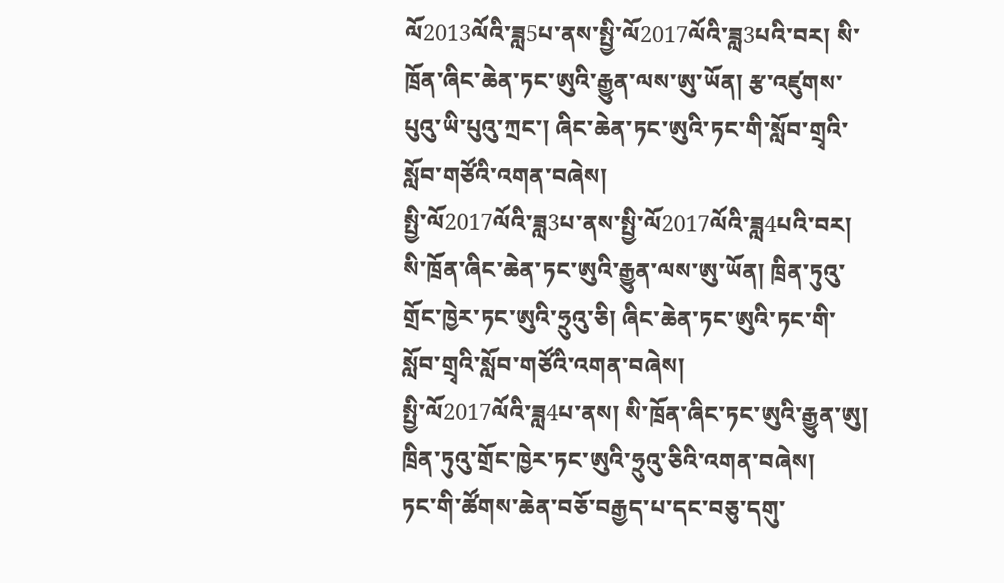ལོ2013ལོའི་ཟླ5པ་ནས་སྤྱི་ལོ2017ལོའི་ཟླ3པའི་བར། སི་ཁྲོན་ཞིང་ཆེན་ཏང་ཨུའི་རྒྱུན་ལས་ཨུ་ཡོན། རྩ་འཛུགས་པུའུ་ཡི་པུའུ་ཀྲང་། ཞིང་ཆེན་ཏང་ཨུའི་ཏང་གི་སློབ་གྲྭའི་སློབ་གཙོའི་འགན་བཞེས།
སྤྱི་ལོ2017ལོའི་ཟླ3པ་ནས་སྤྱི་ལོ2017ལོའི་ཟླ4པའི་བར། སི་ཁྲོན་ཞིང་ཆེན་ཏང་ཨུའི་རྒྱུན་ལས་ཨུ་ཡོན། ཁྲིན་ཏུའུ་གྲོང་ཁྱེར་ཏང་ཨུའི་ཧྲུའུ་ཅི། ཞིང་ཆེན་ཏང་ཨུའི་ཏང་གི་སློབ་གྲྭའི་སློབ་གཙོའི་འགན་བཞེས།
སྤྱི་ལོ2017ལོའི་ཟླ4པ་ནས། སི་ཁྲོན་ཞིང་ཏང་ཨུའི་རྒྱུན་ཨུ། ཁྲིན་ཏུའུ་གྲོང་ཁྱེར་ཏང་ཨུའི་ཧྲུའུ་ཅིའི་འགན་བཞེས།
ཏང་གི་ཚོགས་ཆེན་བཅོ་བརྒྱད་པ་དང་བཅུ་དགུ་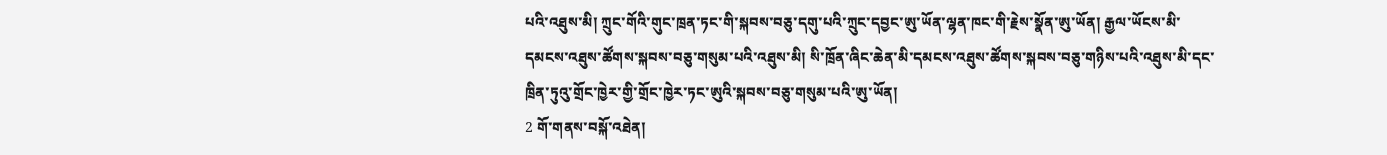པའི་འཐུས་མི། ཀྲུང་གོའི་གུང་ཁྲན་ཏང་གི་སྐབས་བཅུ་དགུ་པའི་ཀྲུང་དབྱང་ཨུ་ཡོན་ལྷན་ཁང་གི་རྗེས་སྣོན་ཨུ་ཡོན། རྒྱལ་ཡོངས་མི་དམངས་འཐུས་ཚོགས་སྐབས་བཅུ་གསུམ་པའི་འཐུས་མི། སི་ཁྲོན་ཞིང་ཆེན་མི་དམངས་འཐུས་ཚོགས་སྐབས་བཅུ་གཉིས་པའི་འཐུས་མི་དང་ཁྲིན་ཏུའུ་གྲོང་ཁྱེར་གྱི་གྲོང་ཁྱེར་ཏང་ཨུའི་སྐབས་བཅུ་གསུམ་པའི་ཨུ་ཡོན།
2 གོ་གནས་བསྐོ་འཐེན།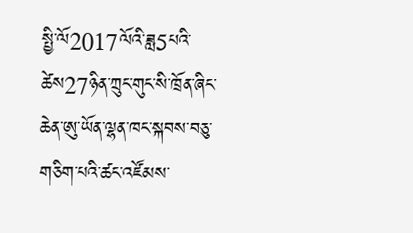སྤྱི་ལོ2017ལོའི་ཟླ5པའི་ཚེས27ཉིན་ཀྲུང་གུང་སི་ཁྲོན་ཞིང་ཆེན་ཨུ་ཡོན་ལྷན་ཁང་སྐབས་བཅུ་གཅིག་པའི་ཚང་འཛོམས་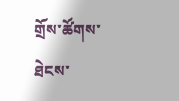གྲོས་ཚོགས་ཐེངས་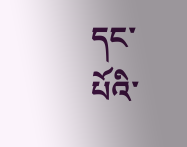དང་པོའི་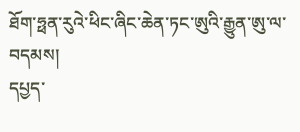ཐོག་ཧྥན་རུའེ་ཕིང་ཞིང་ཆེན་ཏང་ཨུའི་རྒྱུན་ཨུ་ལ་བདམས།
དཔྱད་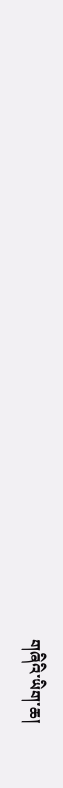གཞིའི་ཡིག་ཆ།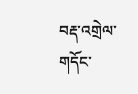བརྡ་འགྲེལ་གདོང་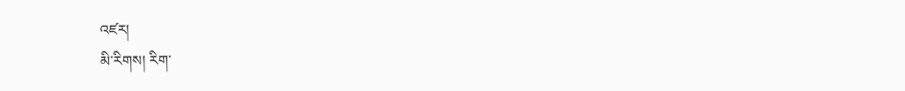འཛར།
མི་རིགས། རིག་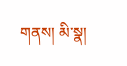གནས། མི་སྣ།